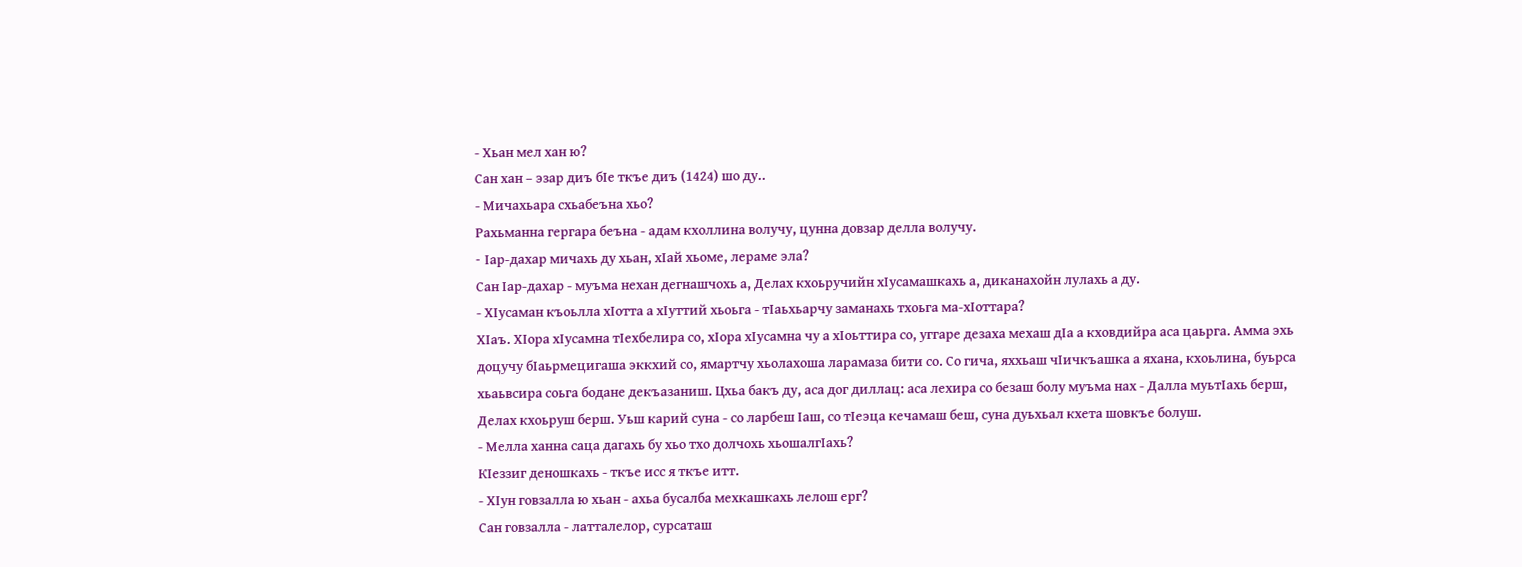- Хьан мел хан ю?
Сан хан – эзар диъ бIе ткъе диъ (1424) шо ду..
- Мичахьара схьабеъна хьо?
Рахьманна гергара беъна - адам кхоллина волучу, цунна довзар делла волучу.
- Iар-дахар мичахь ду хьан, хIай хьоме, лераме эла?
Сан Iар-дахар - муъма нехан дегнашчохь а, Делах кхоьручийн хIусамашкахь а, диканахойн лулахь а ду.
- ХIусаман къоьлла хIотта а хIуттий хьоьга - тIаьхьарчу заманахь тхоьга ма-хIоттара?
ХIаъ. ХIора хIусамна тIехбелира со, хIора хIусамна чу а хIоьттира со, уггаре дезаха мехаш дIа а кховдийра аса цаьрга. Амма эхь доцучу бIаьрмецигаша эккхий со, ямартчу хьолахоша ларамаза бити со. Со гича, яххьаш чIичкъашка а яхана, кхоьлина, буьрса хьаьвсира соьга бодане декъазаниш. Цхьа бакъ ду, аса дог диллац: аса лехира со безаш болу муъма нах - Далла муьтIахь берш, Делах кхоьруш берш. Уьш карий суна - со ларбеш Iаш, со тIеэца кечамаш беш, суна дуьхьал кхета шовкъе болуш.
- Мелла ханна саца дагахь бу хьо тхо долчохь хьошалгIахь?
КIеззиг деношкахь - ткъе исс я ткъе итт.
- ХIун говзалла ю хьан - ахьа бусалба мехкашкахь лелош ерг?
Сан говзалла - латталелор, сурсаташ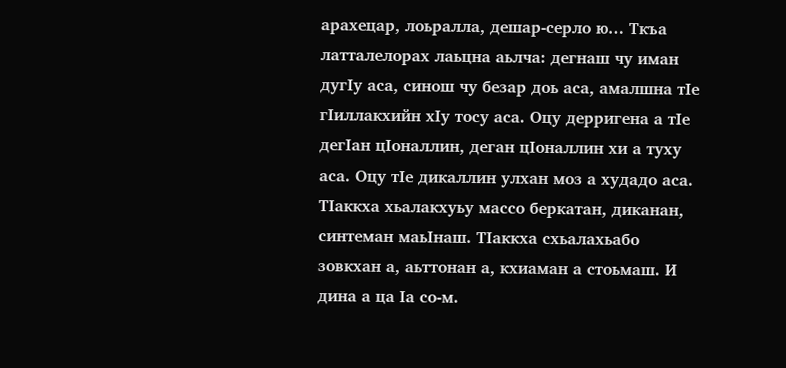арахецар, лоьралла, дешар-серло ю… Ткъа латталелорах лаьцна аьлча: дегнаш чу иман дугIу аса, синош чу безар доь аса, амалшна тIе гIиллакхийн хIу тосу аса. Оцу дерригена а тIе дегIан цIоналлин, деган цIоналлин хи а туху аса. Оцу тIе дикаллин улхан моз а худадо аса. ТIаккха хьалакхуьу массо беркатан, диканан, синтеман маьIнаш. ТIаккха схьалахьабо зовкхан а, аьттонан а, кхиаман а стоьмаш. И дина а ца Iа со-м.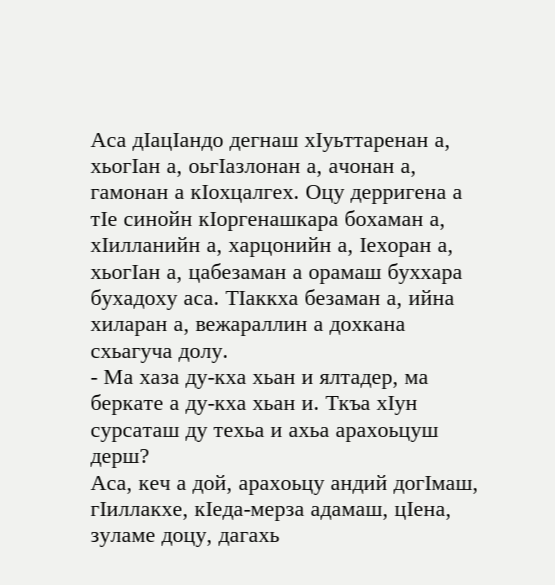Аса дIацIандо дегнаш хIуьттаренан а, хьогIан а, оьгIазлонан а, ачонан а, гамонан а кIохцалгех. Оцу дерригена а тIе синойн кIоргенашкара бохаман а, хIилланийн а, харцонийн а, Iехоран а, хьогIан а, цабезаман а орамаш буххара бухадоху аса. ТIаккха безаман а, ийна хиларан а, вежараллин а дохкана схьагуча долу.
- Ма хаза ду-кха хьан и ялтадер, ма беркате а ду-кха хьан и. Ткъа хIун сурсаташ ду техьа и ахьа арахоьцуш дерш?
Аса, кеч а дой, арахоьцу андий догIмаш, гIиллакхе, кIеда-мерза адамаш, цIена, зуламе доцу, дагахь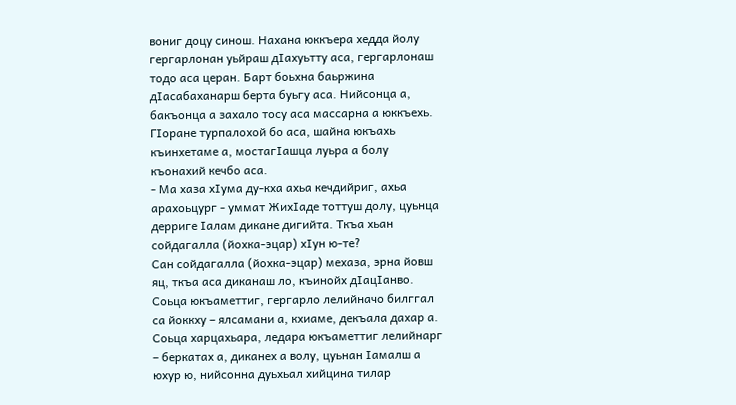вониг доцу синош. Нахана юккъера хедда йолу гергарлонан уьйраш дIахуьтту аса, гергарлонаш тодо аса церан. Барт боьхна баьржина дIасабаханарш берта буьгу аса. Нийсонца а, бакъонца а захало тосу аса массарна а юккъехь. ГIоране турпалохой бо аса, шайна юкъахь къинхетаме а, мостагIашца луьра а болу къонахий кечбо аса.
- Ма хаза хIума ду-кха ахьа кечдийриг, ахьа арахоьцург - уммат ЖихIаде тоттуш долу, цуьнца дерриге Iалам дикане дигийта. Ткъа хьан сойдагалла (йохка-эцар) хIун ю-те?
Сан сойдагалла (йохка-эцар) мехаза, эрна йовш яц, ткъа аса диканаш ло, къинойх дIацIанво. Соьца юкъаметтиг, гергарло лелийначо билггал са йоккху – ялсамани а, кхиаме, декъала дахар а. Соьца харцахьара, ледара юкъаметтиг лелийнарг – беркатах а, диканех а волу, цуьнан Iамалш а юхур ю, нийсонна дуьхьал хийцина тилар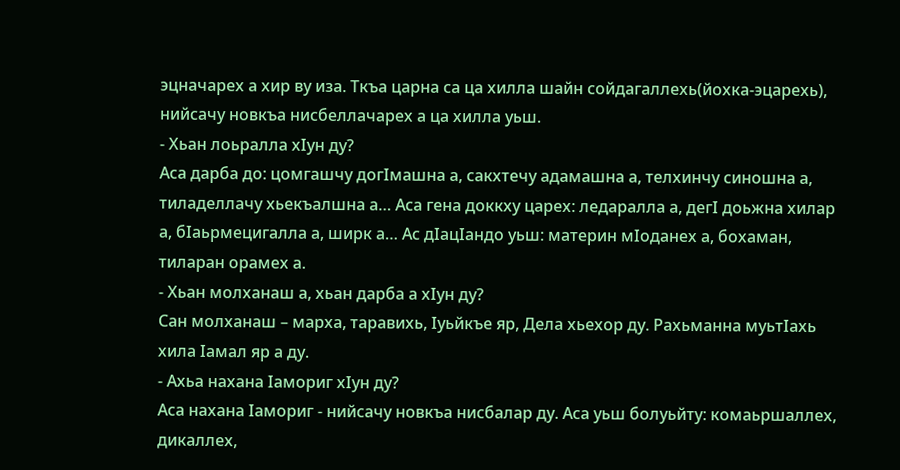эцначарех а хир ву иза. Ткъа царна са ца хилла шайн сойдагаллехь(йохка-эцарехь), нийсачу новкъа нисбеллачарех а ца хилла уьш.
- Хьан лоьралла хIун ду?
Аса дарба до: цомгашчу догIмашна а, сакхтечу адамашна а, телхинчу синошна а, тиладеллачу хьекъалшна а… Аса гена доккху царех: ледаралла а, дегI доьжна хилар а, бIаьрмецигалла а, ширк а… Ас дIацIандо уьш: материн мIоданех а, бохаман, тиларан орамех а.
- Хьан молханаш а, хьан дарба а хIун ду?
Сан молханаш – марха, таравихь, Iуьйкъе яр, Дела хьехор ду. Рахьманна муьтIахь хила Iамал яр а ду.
- Ахьа нахана Iамориг хIун ду?
Аса нахана Iамориг - нийсачу новкъа нисбалар ду. Аса уьш болуьйту: комаьршаллех, дикаллех,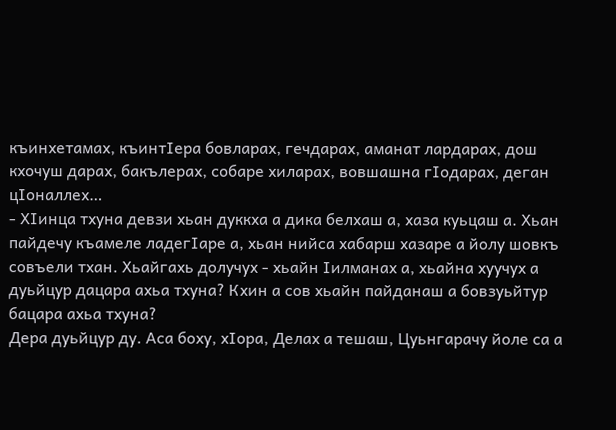къинхетамах, къинтIера бовларах, гечдарах, аманат лардарах, дош кхочуш дарах, бакълерах, собаре хиларах, вовшашна гIодарах, деган цIоналлех…
- ХIинца тхуна девзи хьан дуккха а дика белхаш а, хаза куьцаш а. Хьан пайдечу къамеле ладегIаре а, хьан нийса хабарш хазаре а йолу шовкъ совъели тхан. Хьайгахь долучух - хьайн Iилманах а, хьайна хуучух а дуьйцур дацара ахьа тхуна? Кхин а сов хьайн пайданаш а бовзуьйтур бацара ахьа тхуна?
Дера дуьйцур ду. Аса боху, хIора, Делах а тешаш, Цуьнгарачу йоле са а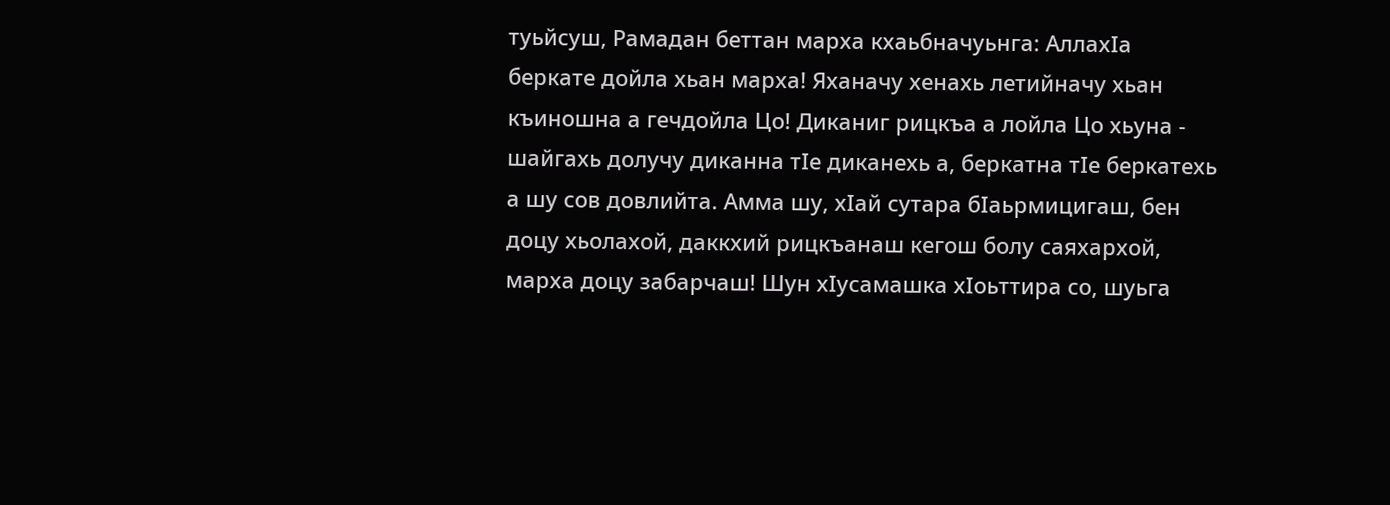туьйсуш, Рамадан беттан марха кхаьбначуьнга: АллахIа беркате дойла хьан марха! Яханачу хенахь летийначу хьан къиношна а гечдойла Цо! Диканиг рицкъа а лойла Цо хьуна - шайгахь долучу диканна тIе диканехь а, беркатна тIе беркатехь а шу сов довлийта. Амма шу, хIай сутара бIаьрмицигаш, бен доцу хьолахой, даккхий рицкъанаш кегош болу саяхархой, марха доцу забарчаш! Шун хIусамашка хIоьттира со, шуьга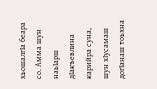хьошалгIа беара со. Амма шун наьIарш дIакъевлина карийра суна, шун хIусамаш догIанаш тоьхна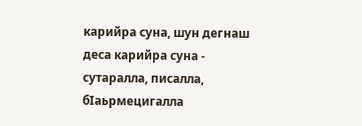карийра суна, шун дегнаш деса карийра суна - сутаралла, писалла, бIаьрмецигалла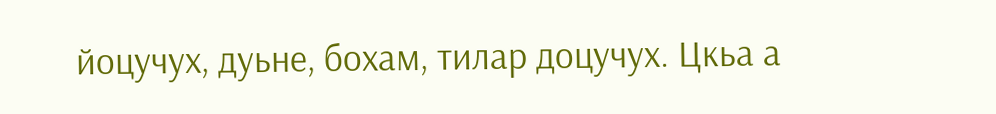йоцучух, дуьне, бохам, тилар доцучух. Цкьа а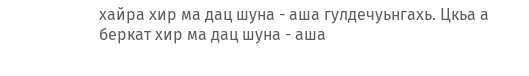хайра хир ма дац шуна - аша гулдечуьнгахь. Цкьа а беркат хир ма дац шуна - аша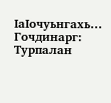IаIочуьнгахь…
Гочдинарг: Турпалан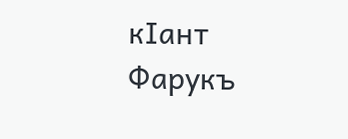кIант Фарукъ